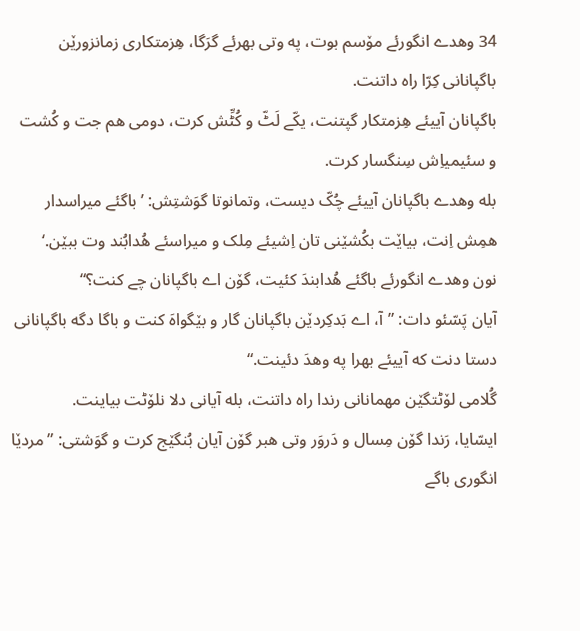34 وهدے انگورئے مۆسم بوت، په وتی بهرئے گرَگا، هِزمتکاری زمانزورێن باگپانانی کِرّا راه داتنت.
باگپانان آییئے هِزمتکار گپتنت، یکّے لَٹّ و کُٹِّش کرت، دومی هم جت و کُشت و سئیمیاِش سِنگسار کرت.
بله وهدے باگپانان آییئے چُکّ دیست، وتمانوتا گوَشتِش: ’باگئے میراسدار همِش اِنت، بیاێت بکُشێنی تان اِشیئے مِلک و میراسئے هُدابُند وت ببێن.‘
نون وهدے انگورئے باگئے هُدابندَ کئیت، گۆن اے باگپانان چے کنت؟“
آیان پَسّئو دات: ”آ، اے بَدکِردێن باگپانان گار و بێگواهَ کنت و باگا دگه باگپانانی دستا دنت که آییئے بهرا په وهدَ دئینت.“
گُلامی لۆٹتگێن مهمانانی رندا راه داتنت، بله آیانی دلا نلۆٹت بیاینت.
ایسّایا، رَندا گۆن مِسال و دَروَر وتی هبر گۆن آیان بُنگێج کرت و گوَشتی: ”مردێا انگوری باگے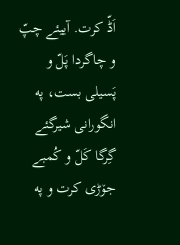اَڈّ کرت. آییئے چپّ و چاگردا پَلّ و پَسیلی بست، په انگورانی شیرگئے گِرگا کَلّ و کُمبے جۆڑی کرت و په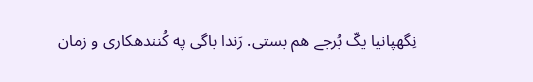نِگهپانیا یکّ بُرجے هم بستی. رَندا باگی په کُنندهکاری و زمان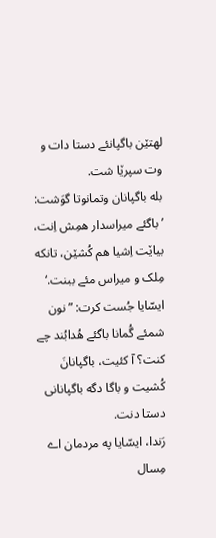لهتێن باگپانئے دستا دات و وت سپرێا شت.
بله باگپانان وتمانوتا گوَشت: ’باگئے میراسدار همِش اِنت، بیاێت اِشیا هم کُشێن، تانکه مِلک و میراس مئے ببنت.‘
ایسّایا جُست کرت: ”نون شمئے گُمانا باگئے هُدابُند چے کنت؟ آ کئیت، باگپانانَ کُشیت و باگا دگه باگپانانی دستا دنت.
رَندا، ایسّایا په مردمان اے مِسال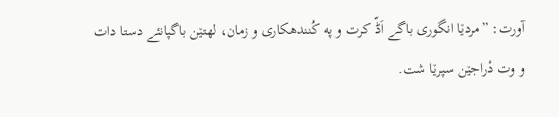آورت: ”مردێا انگوری باگے اَڈّ کرت و په کُنندهکاری و زمان، لهتێن باگپانئے دستا دات و وت دْراجێن سپرێا شت.